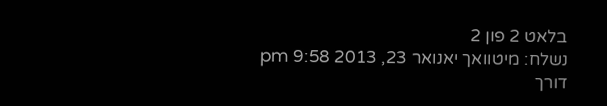בלאט 2 פון 2
נשלח: מיטוואך יאנואר 23, 2013 9:58 pm
דורך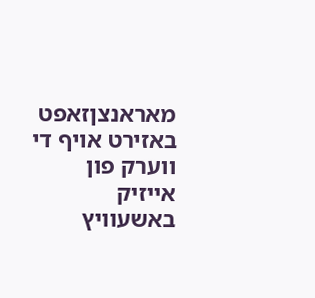מאראנצןזאפט
באזירט אויף די ווערק פון אייזיק באשעוויץ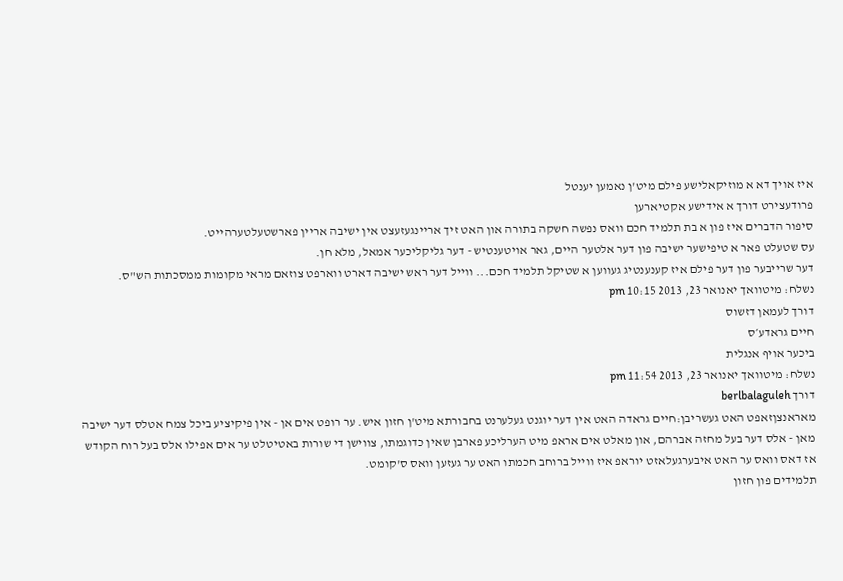איז אויך דא א מוזיקאלישע פילם מיט'ן נאמען יענטל
פרודעצירט דורך א אידישע אקטיארען
סיפור הדברים איז פון א בת תלמיד חכם וואס נפשה חשקה בתורה און האט זיך אריינגעזעצט אין ישיבה אריין פארשטעלטערהייט.
עס שטעלט פאר א טיפישער ישיבה פון דער אלטער היים, גאר אויטענטיש - דער גליקליכער אמאל, מלא חן.
דער שרייבער פון דער פילם איז קענענטיג געווען א שטיקל תלמיד חכם... ווייל דער ראש ישיבה דארט ווארפט צוזאם מראי מקומות ממסכתות הש"ס.
נשלח: מיטוואך יאנואר 23, 2013 10:15 pm
דורך לעמאן דזשוס
חיים גראדע׳ס
ביכער אויף אנגלית
נשלח: מיטוואך יאנואר 23, 2013 11:54 pm
דורך berlbalaguleh
מאראנצןזאפט האט געשריבן:חיים גראדה האט אין דער יוגנט געלערנט בחבורתא מיט'ן חזון איש. ער רופט אים אן - אין פיקיציע ביכל צמח אטלס דער ישיבה מאן - אלס דער בעל מחזה אברהם, און מאלט אים אראפ מיט הערליכע פארבן שאין כדוגמתו, צווישן די שורות באטיטלט ער אים אפילו אלס בעל רוח הקודש אז דאס וואס ער האט איבערגעלאזט יוראפ איז ווייל ברוחב חכמתו האט ער געזען וואס ס'קומט.
תלמידים פון חזון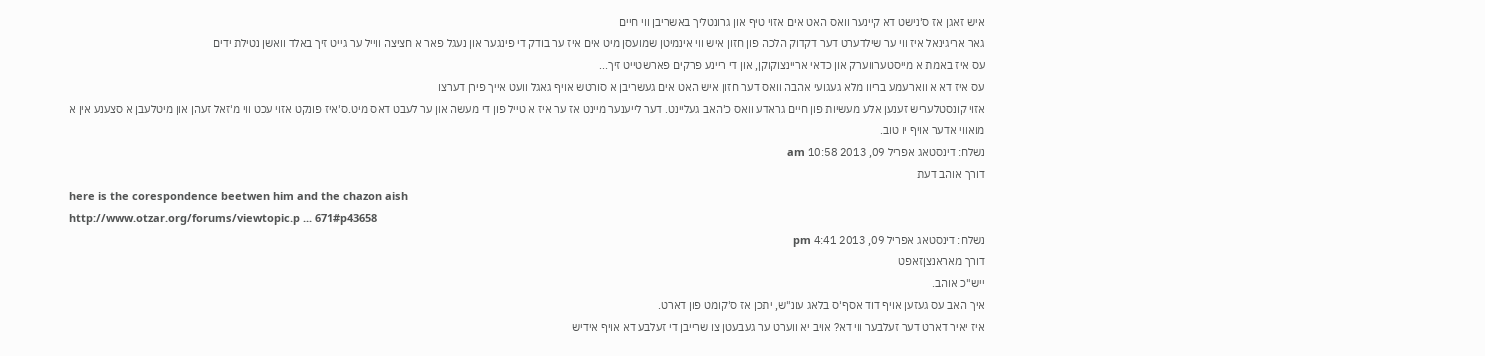איש זאגן אז ס'נישט דא קיינער וואס האט אים אזוי טיף און גרונטליך באשריבן ווי חיים
גאר אריגינאל איז ווי ער שילדערט דער דקדוק הלכה פון חזון איש ווי אינמיטן שמועסן מיט אים איז ער בודק די פינגער און נעגל פאר א חציצה ווייל ער גייט זיך באלד וואשן נטילת ידים
עס איז באמת א מייסטערווערק און כדאי אריינצוקוקן, און די ריינע פרקים פארשטייט זיך...
עס איז דא א ווארעמע בריוו מלא געגועי אהבה וואס דער חזון איש האט אים געשריבן א סורטש אויף גאגל וועט אייך פירן דערצו
אזוי קונסטלעריש זענען אלע מעשיות פון חיים גראדע וואס כ'האב געליינט. דער לייענער מיינט אז ער איז א טייל פון די מעשה און ער לעבט דאס מיט.ס'איז פונקט אזוי עכט ווי מ'זאל זעהן און מיטלעבן א סצענע אין א מואווי אדער אויף יו טוב.
נשלח: דינסטאג אפריל 09, 2013 10:58 am
דורך אוהב דעת
here is the corespondence beetwen him and the chazon aish
http://www.otzar.org/forums/viewtopic.p ... 671#p43658
נשלח: דינסטאג אפריל 09, 2013 4:41 pm
דורך מאראנצןזאפט
ייש"כ אוהב.
איך האב עס געזען אויף דוד אסף'ס בלאג עונ"ש, יתכן אז ס'קומט פון דארט.
איז יאיר דארט דער זעלבער ווי דא? אויב יא ווערט ער געבעטן צו שרייבן די זעלבע דא אויף אידיש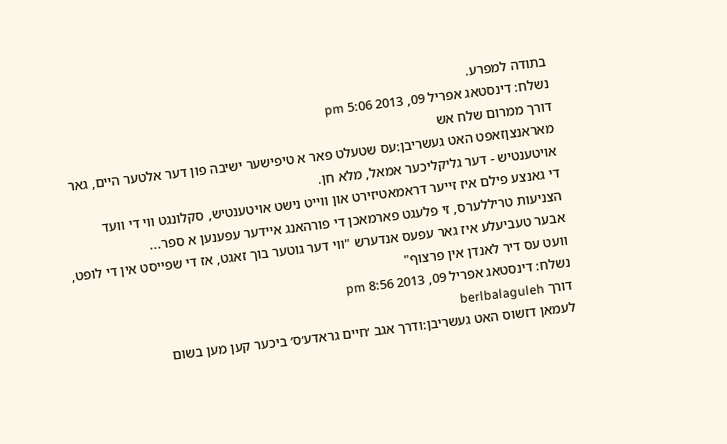בתודה למפרע.
נשלח: דינסטאג אפריל 09, 2013 5:06 pm
דורך ממרום שלח אש
מאראנצןזאפט האט געשריבן:עס שטעלט פאר א טיפישער ישיבה פון דער אלטער היים, גאר אויטענטיש - דער גליקליכער אמאל, מלא חן.
די גאנצע פילם איז זייער דראמאטיזירט און ווייט נישט אויטענטיש, סקלונגט ווי די וועד הצניעות טריללערס, זי פלעגט פארמאכן די פורהאנג איידער עפענען א ספר...
אבער טעביעלע איז גאר עפעס אנדערש "ווי דער גוטער בוך זאגט, אז די שפייסט אין די לופט, וועט עס דיר לאנדן אין פרצוף"
נשלח: דינסטאג אפריל 09, 2013 8:56 pm
דורך berlbalaguleh
לעמאן דזשוס האט געשריבן:ודרך אגב ׳חיים גראדע׳ס׳ ביכער קען מען בשום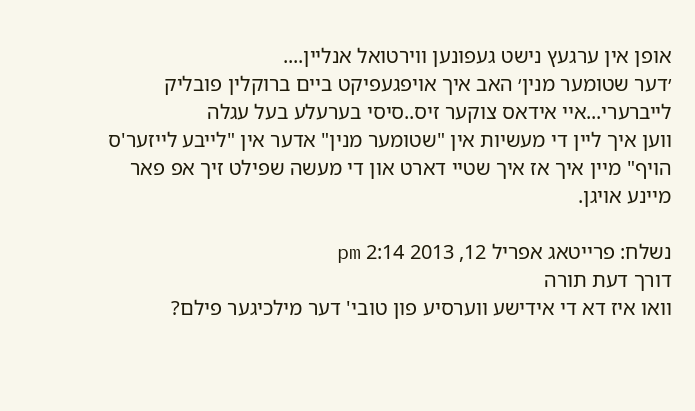אופן אין ערגעץ נישט געפונען ווירטואל אנליין....
׳דער שטומער מנין׳ האב איך אויפגעפיקט ביים ברוקלין פובליק לייברערי...איי אידאס צוקער זיס..סיסי בערעלע בעל עגלה
ווען איך ליין די מעשיות אין "שטומער מנין" אדער אין "לייבע לייזער'ס הויף" מיין איך אז איך שטיי דארט און די מעשה שפילט זיך אפ פאר מיינע אויגן.

נשלח: פרייטאג אפריל 12, 2013 2:14 pm
דורך דעת תורה
וואו איז דא די אידישע ווערסיע פון טובי' דער מילכיגער פילם?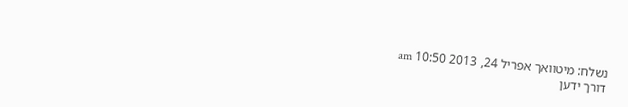נשלח: מיטוואך אפריל 24, 2013 10:50 am
דורך ידען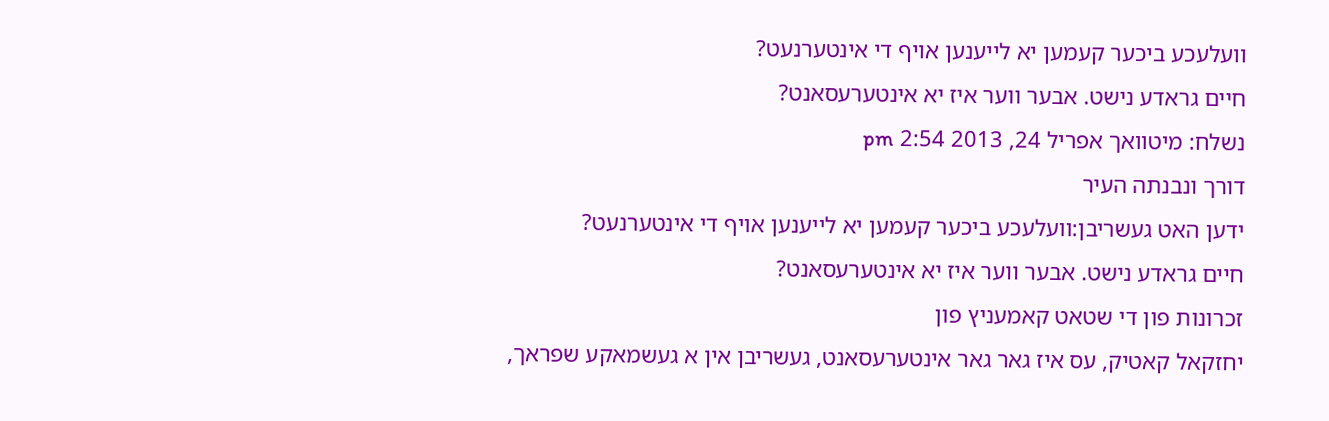וועלעכע ביכער קעמען יא לייענען אויף די אינטערנעט?
חיים גראדע נישט. אבער ווער איז יא אינטערעסאנט?
נשלח: מיטוואך אפריל 24, 2013 2:54 pm
דורך ונבנתה העיר
ידען האט געשריבן:וועלעכע ביכער קעמען יא לייענען אויף די אינטערנעט?
חיים גראדע נישט. אבער ווער איז יא אינטערעסאנט?
זכרונות פון די שטאט קאמעניץ פון
יחזקאל קאטיק, עס איז גאר גאר אינטערעסאנט, געשריבן אין א געשמאקע שפראך,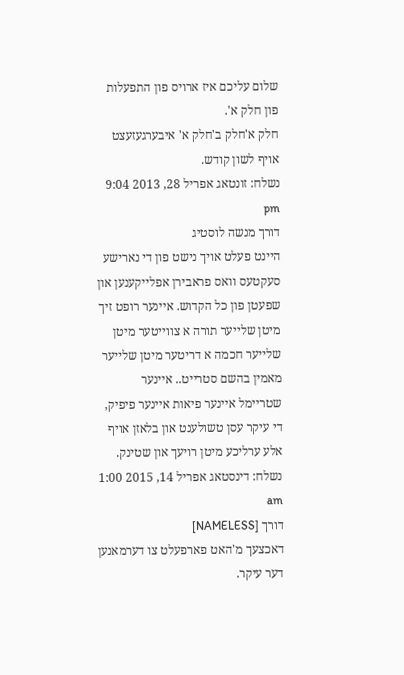שלום עליכם איז ארויס פון התפעלות פון חלק א'.
חלק א'חלק ב'חלק א' איבערגעזעצט אויף לשון קודש.
נשלח: זונטאג אפריל 28, 2013 9:04 pm
דורך מנשה לוסטיג
היינט פעלט אויך נישט פון די נארישע סעקטעס וואס פראבירן אפלייקענען און שפעטן פון כל הקדוש. איינער רופט זיך מיטן שלייער תורה א צווייטער מיטן שלייער חכמה א דריטער מיטן שלייער מאמין בהשם סטרייט.. איינער שטריימל איינער פיאות איינער פיפיק, די עיקר עסן טשולענט און בלאזן אויף אלע ערליכע מיטן רויעך און שטינק.
נשלח: דינסטאג אפריל 14, 2015 1:00 am
דורך [NAMELESS]
דאכצעך מ'האט פארפעלט צו דערמאנען דער עיקר.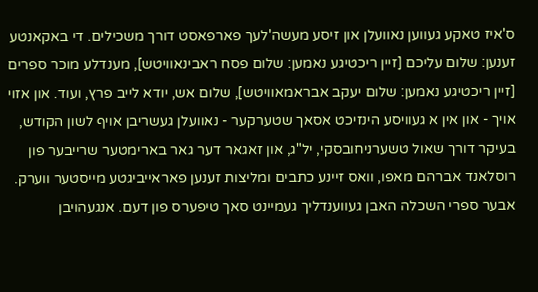ס'איז טאקע געווען נאוועלן און זיסע מעשה'לעך פארפאסט דורך משכילים. די באקאנטע זענען: שלום עליכם [זיין ריכטיגע נאמען: שלום פסח ראבינאוויטש], מענדלע מוכר ספרים [זיין ריכטיגע נאמען: שלום יעקב אבראמאוויטש], שלום אש, יודא לייב פרץ, ועוד. און אזוי אויך - און אין א געוויסע הינזיכט אסאך שטערקער - נאוועלן געשריבן אויף לשון הקודש, בעיקר דורך שאול טשערניחובסקי, יל"ג, און זאגאר דער גאר בארימטער שרייבער פון רוסלאנד אברהם מאפו, וואס זיינע כתבים ומליצות זענען פאראייביגטע מייסטער ווערק.
אבער ספרי השכלה האבן געווענדליך געמיינט סאך טיפערס פון דעם. אנגעהויבן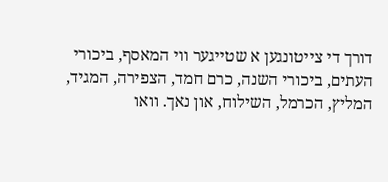דורך די צייטונגען א שטייגער ווי המאסף, ביכורי העתים, ביכורי השנה, כרם חמד, הצפירה, המגיד, המליץ, הכרמל, השילוח, און נאך. וואו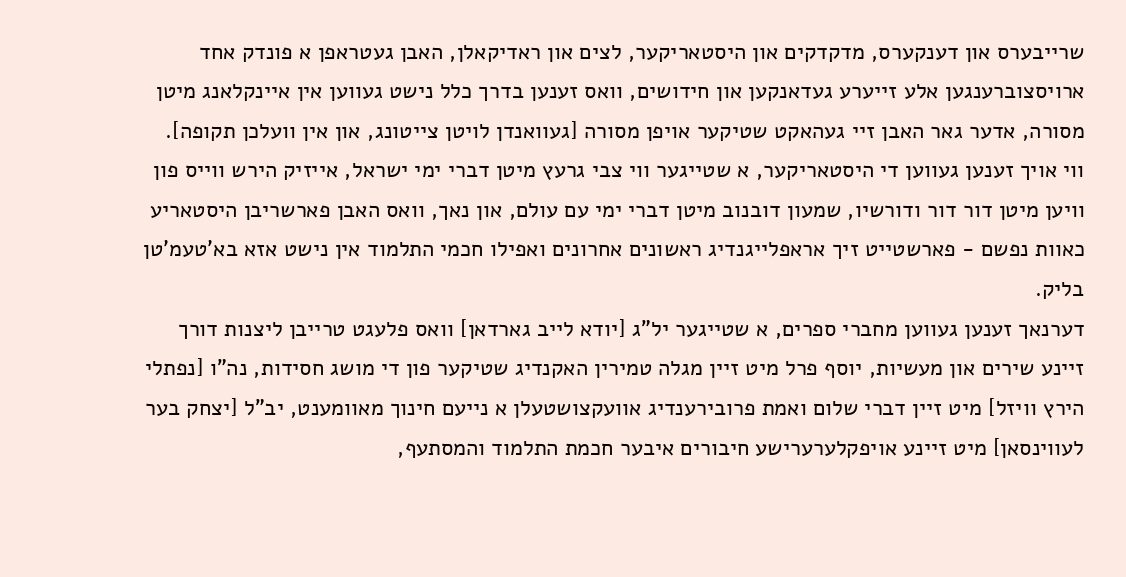שרייבערס און דענקערס, מדקדקים און היסטאריקער, לצים און ראדיקאלן, האבן געטראפן א פונדק אחד ארויסצוברענגען אלע זייערע געדאנקען און חידושים, וואס זענען בדרך כלל נישט געווען אין איינקלאנג מיטן מסורה, אדער גאר האבן זיי געהאקט שטיקער אויפן מסורה [געוואנדן לויטן צייטונג, און אין וועלכן תקופה].
ווי אויך זענען געווען די היסטאריקער, א שטייגער ווי צבי גרעץ מיטן דברי ימי ישראל, אייזיק הירש ווייס פון וויען מיטן דור דור ודורשיו, שמעון דובנוב מיטן דברי ימי עם עולם, און נאך, וואס האבן פארשריבן היסטאריע כאוות נפשם - פארשטייט זיך אראפלייגנדיג ראשונים אחרונים ואפילו חכמי התלמוד אין נישט אזא בא'טעמ'טן בליק.
דערנאך זענען געווען מחברי ספרים, א שטייגער יל"ג [יודא לייב גארדאן] וואס פלעגט טרייבן ליצנות דורך זיינע שירים און מעשיות, יוסף פרל מיט זיין מגלה טמירין האקנדיג שטיקער פון די מושג חסידות, נה"ו [נפתלי הירץ וויזל] מיט זיין דברי שלום ואמת פרובירענדיג אוועקצושטעלן א נייעם חינוך מאוומענט, יב"ל [יצחק בער לעווינסאן] מיט זיינע אויפקלערערישע חיבורים איבער חכמת התלמוד והמסתעף,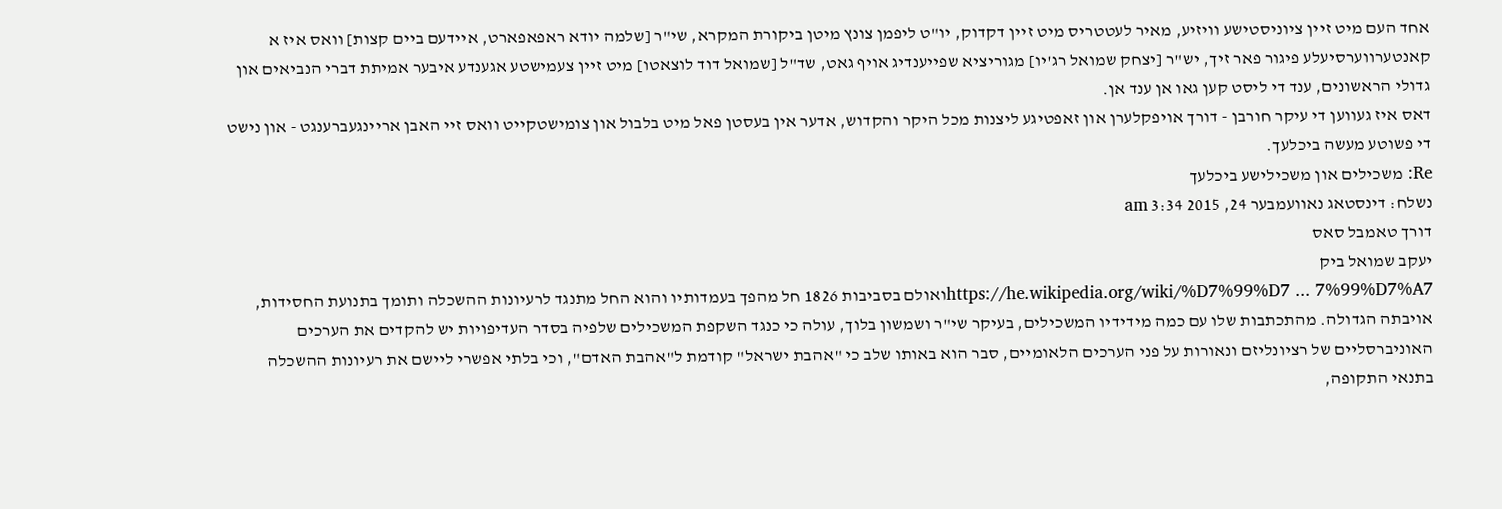אחד העם מיט זיין ציוניסטישע וויזיע, מאיר לעטטריס מיט זיין דקדוק, יו"ט ליפמן צונץ מיטן ביקורת המקרא, שי"ר [שלמה יודא ראפאפארט, איידעם ביים קצות] וואס איז א קאנטערווערסיעלע פיגור פאר זיך, יש"ר [יצחק שמואל רג'יו] מגוריציא שפייענדיג אויף גאט, שד"ל [שמואל דוד לוצאטו] מיט זיין צעמישטע אגענדע איבער אמיתת דברי הנביאים און גדולי הראשונים, ענד די ליסט קען גאו אן ענד אן.
דאס איז געווען די עיקר חורבן - דורך אויפקלערן און זאפטיגע ליצנות מכל היקר והקדוש, אדער אין בעסטן פאל מיט בלבול און צומישטקייט וואס זיי האבן אריינגעברענגט - און נישט די פשוטע מעשה ביכלעך.
Re: משכילים און משכילישע ביכלעך
נשלח: דינסטאג נאוועמבער 24, 2015 3:34 am
דורך טאמבל סאס
יעקב שמואל ביק
https://he.wikipedia.org/wiki/%D7%99%D7 ... 7%99%D7%A7ואולם בסביבות 1826 חל מהפך בעמדותיו והוא החל מתנגד לרעיונות ההשכלה ותומך בתנועת החסידות, אויבתה הגדולה. מהתכתבות שלו עם כמה מידידיו המשכילים, בעיקר שי"ר ושמשון בלוך, עולה כי כנגד השקפת המשכילים שלפיה בסדר העדיפויות יש להקדים את הערכים האוניברסליים של רציונליזם ונאורות על פני הערכים הלאומיים, סבר הוא באותו שלב כי "אהבת ישראל" קודמת ל"אהבת האדם", וכי בלתי אפשרי ליישם את רעיונות ההשכלה בתנאי התקופה,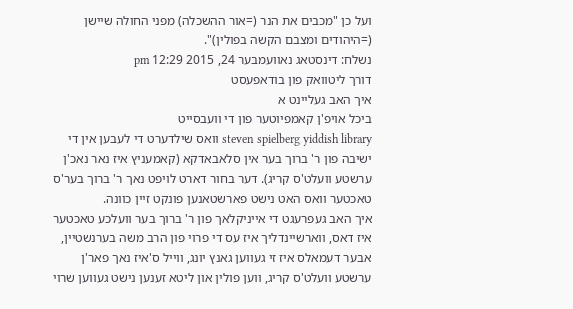ועל כן "מכבים את הנר (=אור ההשכלה) מפני החולה שיישן (=היהודים ומצבם הקשה בפולין)".
נשלח: דינסטאג נאוועמבער 24, 2015 12:29 pm
דורך ליטוואק פון בודאפעסט
איך האב געליינט א
ביכל אויפ'ן קאמפיוטער פון די וועבסייט
steven spielberg yiddish library וואס שילדערט די לעבען אין די ישיבה פון ר' ברוך בער אין סלאבאדקא (קאמעניץ איז נאר נאכ'ן ערשטע וועלט'ס קריג). דער בחור דארט לויפט נאך ר' ברוך בער'ס טאכטער וואס האט נישט פארשטאנען פונקט זיין כוונה.
איך האב געפרעגט די אייניקלאך פון ר' ברוך בער וועלכע טאכטער איז דאס, ווארשיינדליך איז עס די פרוי פון הרב משה בערנשטיין, אבער דעמאלס איז זי געווען גאנץ יונג, ווייל ס'איז נאך פאר'ן ערשטע וועלט'ס קריג, ווען פולין און ליטא זענען נישט געווען שרוי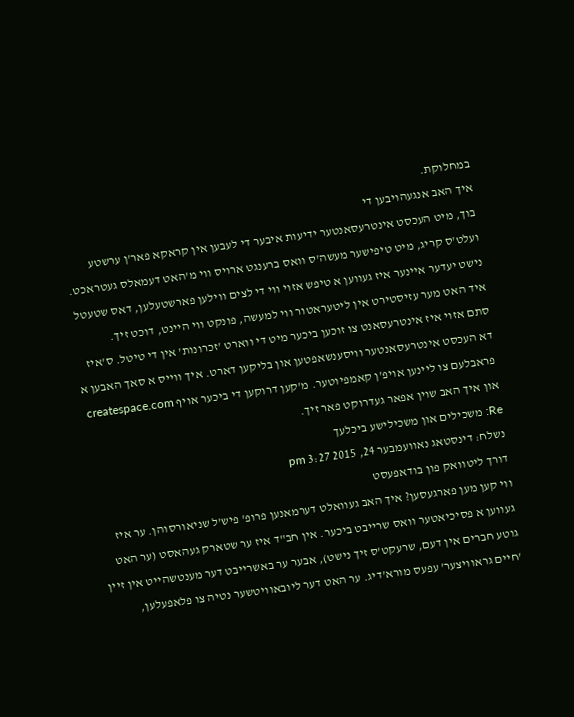במחלוקת.
איך האב אנגעהויבען די
בוך, מיט העכסט אינטרעסאנטער ידיעות איבער די לעבען אין קראקא פאר'ן ערשטע ועלט'ס קריג, מיט טיפישער מעשה'ס וואס ברענגט ארויס ווי מ'האט דעמאלס געטראכט. נישט יעדער איינער איז געווען א טיפש אזוי ווי די לצים ווילען פארשטעלען, דאס שטעטל איד האט מער עזיסטירט אין ליטעראטור ווי למעשה, פונקט ווי היינט, דוכט זיך.
סתם אזוי איז אינטרעסאנט צו זוכען ביכער מיט די ווארט 'זכרונות' אין די טיטל. ס'איז דא העכסט אינטרעסאנטער וויסענשאפטען און בליקען דארט. איך ווייס א סאך האבען א פראבלעם צו ליינען אויפ'ן קאמפיוטער. מ'קען דרוקען די ביכער אויף createspace.com און איך האב שוין אפאר געדרוקט פאר זיך.
Re: משכילים און משכילישע ביכלעך
נשלח: דינסטאג נאוועמבער 24, 2015 3:27 pm
דורך ליטוואק פון בודאפעסט
ווי קען מען פארגעסען? איך האב געוואלט דערמאנען פרופ' פיש'ל שניאורסוהן. ער איז געווען א פסיכיאטער וואס שרייבט ביכער. אין חב"ד איז ער שטארק געהאסט (ער האט גוטע חברים אין דעם, שרעקט'ס זיך נישט), אבער ער באשרייבט דער מענטשהייט אין זיין 'חיים גראוויצער' עפעס מורא'דיג. ער האט דער ליובאוויטשער נטיה צו פלאפעלען,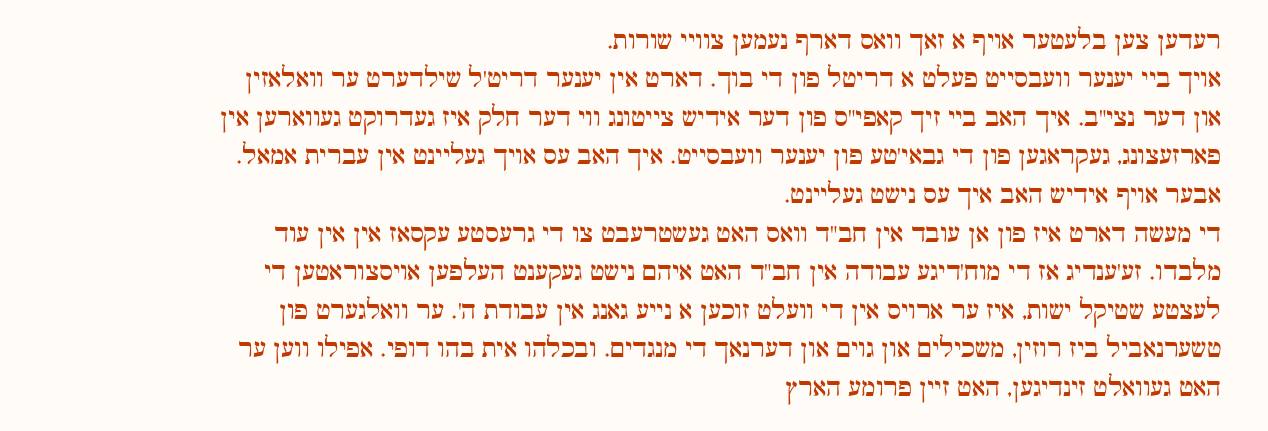רעדען צען בלעטער אויף א זאך וואס דארף נעמען צוויי שורות.
אויך ביי יענער וועבסייט פעלט א דריטל פון די בוך. דארט אין יענער דריט'ל שילדערט ער וואלאזין און דער נצי"ב. איך האב ביי זיך קאפי"ס פון דער אידיש צייטונג ווי דער חלק איז געדרוקט געווארען אין פארזעצונג, געקראגען פון די גבאי'טע פון יענער וועבסייט. איך האב עס אויך געליינט אין עברית אמאל. אבער אויף אידיש האב איך עס נישט געליינט.
די מעשה דארט איז פון אן עובד אין חב"ד וואס האט געשטרעבט צו די גרעסטע עקסאז אין אין עוד מלבדו. זע'ענדיג אז די מוח'דיגע עבודה אין חב"ד האט איהם נישט געקענט העלפען אויסצוראטען די לעצטע שטיקל ישות, איז ער ארויס אין די וועלט זוכען א נייע גאנג אין עבודת ה'. ער וואלגערט פון טשערנאביל ביז רוזין, משכילים און גוים און דערנאך די מנגדים. ובכלהו אית בהו דופי. אפילו ווען ער האט געוואלט זינדיגען, האט זיין פרומע הארץ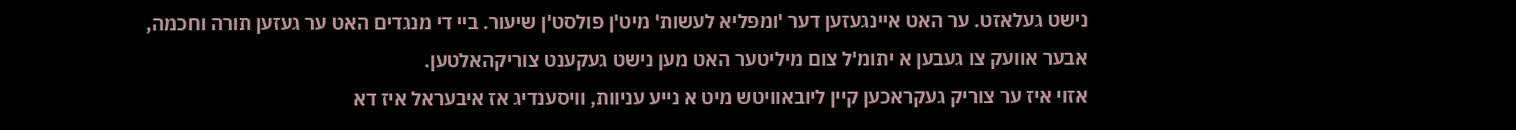נישט געלאזט. ער האט איינגעזען דער 'ומפליא לעשות' מיט'ן פולסט'ן שיעור. ביי די מנגדים האט ער געזען תורה וחכמה, אבער אוועק צו געבען א יתומ'ל צום מיליטער האט מען נישט געקענט צוריקהאלטען.
אזוי איז ער צוריק געקראכען קיין ליובאוויטש מיט א נייע עניוות, וויסענדיג אז איבעראל איז דא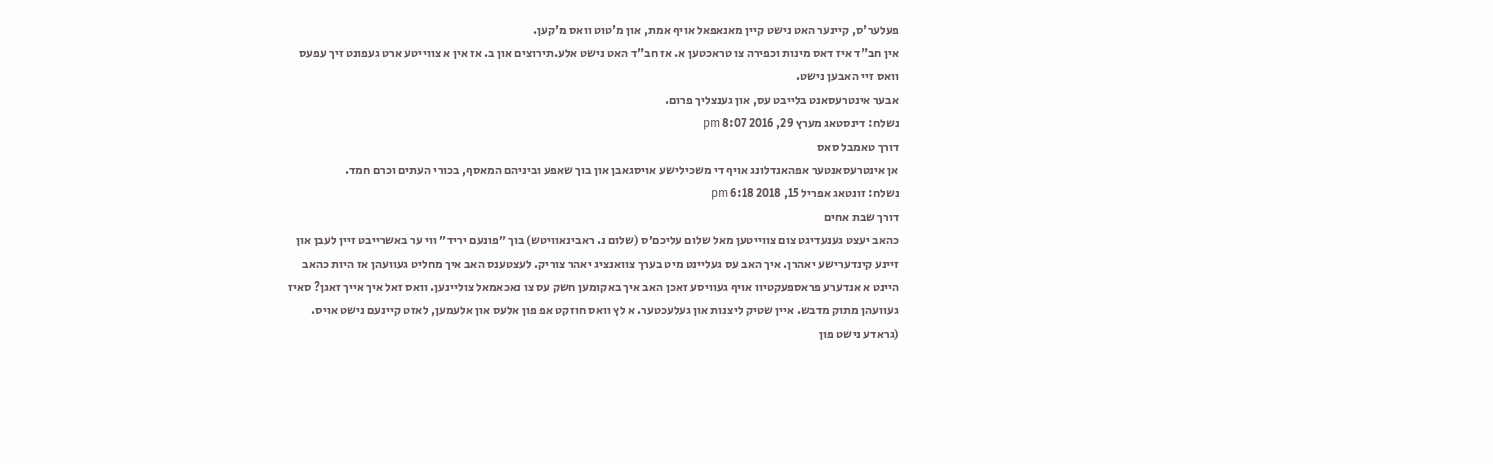פעלער'ס, קיינער האט נישט קיין מאנאפאל אויף אמת, און מ'טוט וואס מ'קען.
אין חב"ד איז דאס מינות וכפירה צו טראכטען א. אז חב"ד האט נישט אלע.תירוצים און ב. אז אין א צווייטע ארט געפונט זיך עפעס וואס זיי האבען נישט.
אבער אינטרעסאנט בלייבט עס, און גענצליך פרום.
נשלח: דינסטאג מערץ 29, 2016 8:07 pm
דורך טאמבל סאס
אן אינטרעסאנטער אפהאנדלונג אויף די משכילישע אויסגאבן און בוך שאפע וביניהם המאסף, בכורי העתים וכרם חמד.
נשלח: זונטאג אפריל 15, 2018 6:18 pm
דורך שבת אחים
כהאב יעצט גענעדיגט צום צווייטען מאל שלום עליכם׳ס (שלום נ. ראבינאוויטש) בוך ״פונעם יריד״ ווי ער באשרייבט זיין לעבן און זיינע קינדערישע יאהרן. איך האב עס געליינט מיט בערך צוואנציג יאהר צוריק. לעצטענס האב איך מחליט געוועהן אז היות כהאב היינט א אנדערע פראספעקטיוו אויף געוויסע זאכן האב איך באקומען חשק עס צו נאכאמאל צוליינען. וואס זאל איך אייך זאגן? סאיז געוועהן מתוק מדבש. איין שטיק ליצנות און געלעכטער. א לץ וואס חוזקט אפ פון אלעס און אלעמען, לאזט קיינעם נישט אויס. (גראדע נישט פון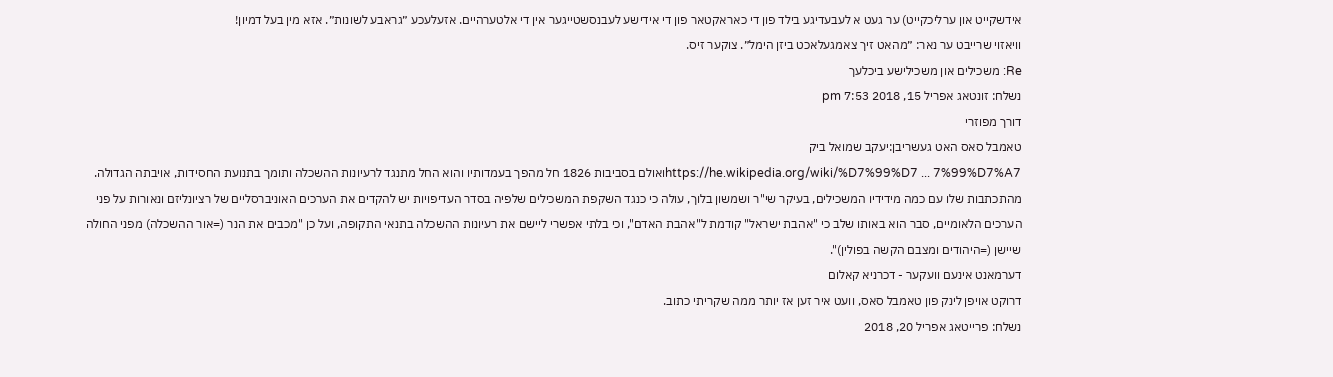אידשקייט און ערליכקייט) ער געט א לעבעדיגע בילד פון די כאראקטאר פון די אידישע לעבנסשטייגער אין די אלטערהיים. אזעלעכע ״גראבע לשונות״. אזא מין בעל דמיון!
וויאזוי שרייבט ער נאר: ״מהאט זיך צאמגעלאכט ביזן הימל״. צוקער זיס.
Re: משכילים און משכילישע ביכלעך
נשלח: זונטאג אפריל 15, 2018 7:53 pm
דורך מפוזרי
טאמבל סאס האט געשריבן:יעקב שמואל ביק
https://he.wikipedia.org/wiki/%D7%99%D7 ... 7%99%D7%A7ואולם בסביבות 1826 חל מהפך בעמדותיו והוא החל מתנגד לרעיונות ההשכלה ותומך בתנועת החסידות, אויבתה הגדולה. מהתכתבות שלו עם כמה מידידיו המשכילים, בעיקר שי"ר ושמשון בלוך, עולה כי כנגד השקפת המשכילים שלפיה בסדר העדיפויות יש להקדים את הערכים האוניברסליים של רציונליזם ונאורות על פני הערכים הלאומיים, סבר הוא באותו שלב כי "אהבת ישראל" קודמת ל"אהבת האדם", וכי בלתי אפשרי ליישם את רעיונות ההשכלה בתנאי התקופה, ועל כן "מכבים את הנר (=אור ההשכלה) מפני החולה שיישן (=היהודים ומצבם הקשה בפולין)".
דערמאנט אינעם וועקער - דכרניא קאלום
דרוקט אויפן לינק פון טאמבל סאס, וועט איר זען אז יותר ממה שקריתי כתוב.
נשלח: פרייטאג אפריל 20, 2018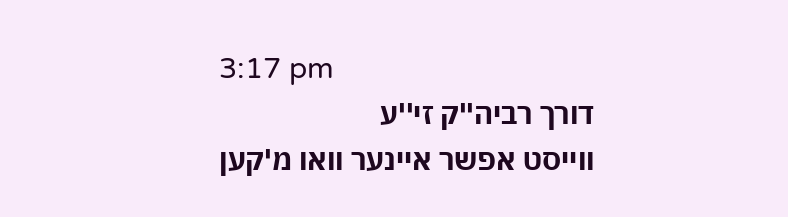3:17 pm
דורך רביה''ק זי''ע
ווייסט אפשר איינער וואו מ'קען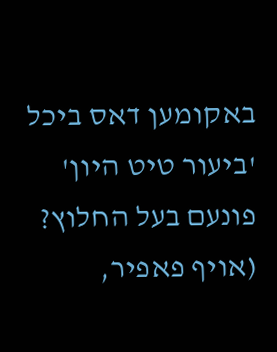באקומען דאס ביכל 'ביעור טיט היון' פונעם בעל החלוץ? (אויף פאפיר,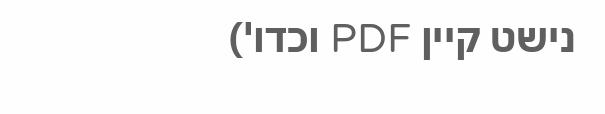נישט קיין PDF וכדו')